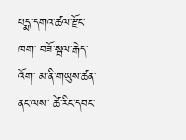པདྨ་དགའ་ཚལ་རྫོང་ཁག་ བཟོ་སྦལ་རྒེད་འོག་ མ་ནི་གཡུས་ཚན་ནང་ལས་ ཚེ་རིང་དབང་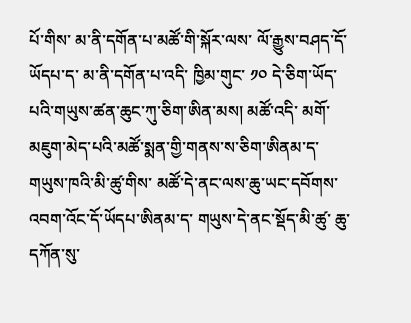པོ་གིས་ མ་ནི་དགོན་པ་མཚོ་གི་སྐོར་ལས་ ལོ་རྒྱུས་བཤད་དོ་ཡོདཔ་ད་ མ་ནི་དགོན་པ་འདི་ ཁྱིམ་གུང་ ༡༠ དེ་ཅིག་ཡོད་པའི་གཡུས་ཚན་ཆུང་ཀུ་ཅིག་ཨིན་མས། མཚོ་འདི་ མགོ་མཇུག་མེད་པའི་མཚོ་སྨན་གྱི་གནས་ས་ཅིག་ཨིནམ་ད་ གཡུས་ཁའི་མི་ཚུ་གིས་ མཚོ་དེ་ནང་ལས་ཆུ་ཡང་དབོགས་འབག་འོང་དོ་ཡོདཔ་ཨིནམ་ད་ གཡུས་དེ་ནང་སྡོད་མི་ཚུ་ ཆུ་དཀོན་སུ་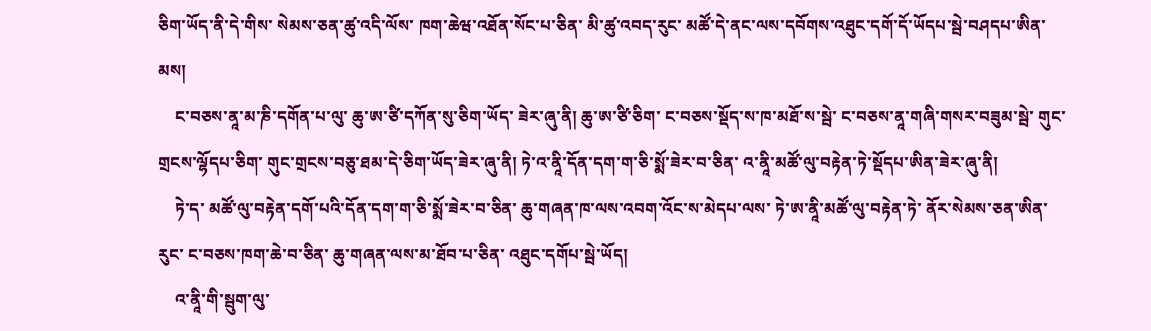ཅིག་ཡོད་ནི་དེ་གིས་ སེམས་ཅན་ཚུ་འདི་ལོས་ ཁག་ཆེཝ་འཐོན་སོང་པ་ཅིན་ མི་ཚུ་འབད་རུང་ མཚོ་དེ་ནང་ལས་དབོགས་འཐུང་དགོ་དོ་ཡོདཔ་སྦེ་བཤདཔ་ཨིན་མས།
    ང་བཅས་ནཱ་མ་ཎི་དགོན་པ་ལུ་ ཆུ་ཨ་ཙི་དཀོན་སུ་ཅིག་ཡོད་ ཟེར་ཞུ་ནི། ཆུ་ཨ་ཙི་ཅིག་ ང་བཅས་སྡོད་ས་ཁ་མཐོ་ས་སྦེ་ ང་བཅས་ནཱ་གཞི་གསར་བཟུམ་སྦེ་ གུང་གྲངས་ལྷོདཔ་ཅིག་ གུང་གྲངས་བཅུ་ཐམ་དེ་ཅིག་ཡོད་ཟེར་ཞུ་ནི། ཏེ་འ་ནཱི་དོན་དག་ག་ཅི་སྨོ་ཟེར་བ་ཅིན་ འ་ནཱི་མཚོ་ལུ་བརྟེན་ཏེ་སྡོདཔ་ཨིན་ཟེར་ཞུ་ནི།
    ཏེ་ད་ མཚོ་ལུ་བརྟེན་དགོ་པའི་དོན་དག་ག་ཅི་སྨོ་ཟེར་བ་ཅིན་ ཆུ་གཞན་ཁ་ལས་འབག་འོང་ས་མེདཔ་ལས་ ཏེ་ཨ་ནཱི་མཚོ་ལུ་བརྟེན་ཏེ་ ནོར་སེམས་ཅན་ཨིན་རུང་ ང་བཅས་ཁག་ཆེ་བ་ཅིན་ ཆུ་གཞན་ལས་མ་ཐོབ་པ་ཅིན་ འཐུང་དགོཔ་སྦེ་ཡོད།
    འ་ནཱི་གི་སྦུག་ལུ་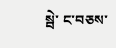སྦེ་ ང་བཅས་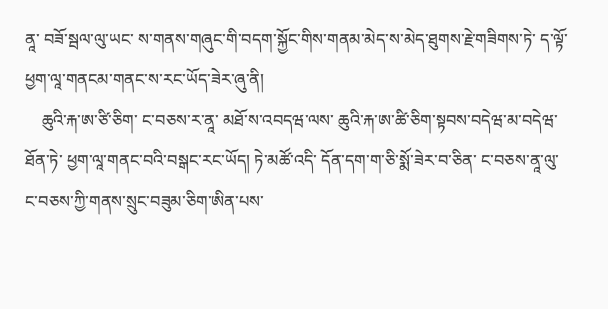ནཱ་ བཟོ་སྦལ་ལུ་ཡང་ ས་གནས་གཞུང་གི་བདག་སྐྱོང་གིས་གནམ་མེད་ས་མེད་ཐུགས་རྗེ་གཟིགས་ཏེ་ ད་ལྟོ་ཕྱག་ལཱ་གནངམ་གནང་ས་རང་ཡོད་ཟེར་ཞུ་ནི།
    ཆུའི་རྐ་ཨ་ཙི་ཅིག་ ང་བཅས་ར་ནཱ་ མཐོ་ས་འབདཝ་ལས་ ཆུའི་རྐ་ཨ་ཚི་ཅིག་སྟབས་བདེཝ་མ་བདེཝ་ཐོན་ཏེ་ ཕྱག་ལཱ་གནང་བའི་བསྒང་རང་ཡོད། ཏེ་མཚོ་འདི་ དོན་དག་ག་ཅི་སྨོ་ཟེར་བ་ཅིན་ ང་བཅས་ནཱ་ལུ་ ང་བཅས་ཀྱི་གནས་སྲུང་བཟུམ་ཅིག་ཨིན་པས་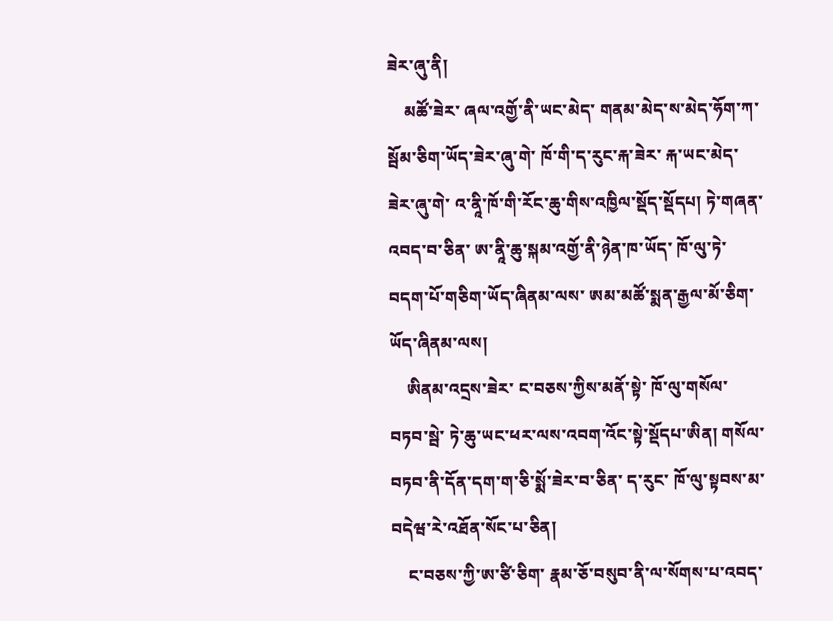ཟེར་ཞུ་ནི།
    མཚོ་ཟེར་ ཞལ་འགྱོ་ནི་ཡང་མེད་ གནམ་མེད་ས་མེད་ཧོག་ཀ་སྦོམ་ཅིག་ཡོད་ཟེར་ཞུ་གེ་ ཁོ་གི་ད་རུང་རྐ་ཟེར་ རྐ་ཡང་མེད་ཟེར་ཞུ་གེ་ འ་ནཱི་ཁོ་གི་རོང་ཆུ་གིས་འཁྱིལ་སྡོད་སྡོདཔ། ཏེ་གཞན་འབད་བ་ཅིན་ ཨ་ནཱི་ཆུ་སྐམ་འགྱོ་ནི་ཉེན་ཁ་ཡོད་ ཁོ་ལུ་ཏེ་ བདག་པོ་གཅིག་ཡོད་ཞིནམ་ལས་ ཨམ་མཚོ་སྨན་རྒྱལ་མོ་ཅིག་ཡོད་ཞིནམ་ལས།
    ཨིནམ་འདྲས་ཟེར་ ང་བཅས་ཀྱིས་མནོ་སྟེ་ ཁོ་ལུ་གསོལ་བཏབ་སྦེ་ ཏེ་ཆུ་ཡང་ཕར་ལས་འབག་འོང་སྟེ་སྡོདཔ་ཨིན། གསོལ་བཏབ་ནི་དོན་དག་ག་ཅི་སྨོ་ཟེར་བ་ཅིན་ ད་རུང་ ཁོ་ལུ་སྟབས་མ་བདེཝ་རེ་འཐོན་སོང་པ་ཅིན།
    ང་བཅས་ཀྱི་ཨ་ཙི་ཅིག་ རྣམ་ཅོ་བསུབ་ནི་ལ་སོགས་པ་འབད་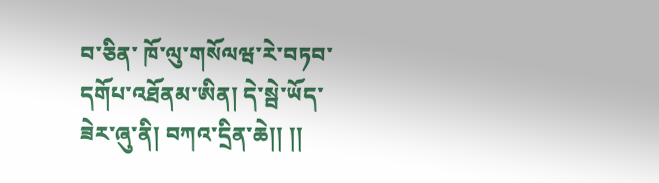བ་ཅིན་ ཁོ་ལུ་གསོལཝ་རེ་བཏབ་དགོཔ་འཐོནམ་ཨིན། དེ་སྦེ་ཡོད་ ཟེར་ཞུ་ནི། བཀའ་དྲིན་ཆེ།། །།